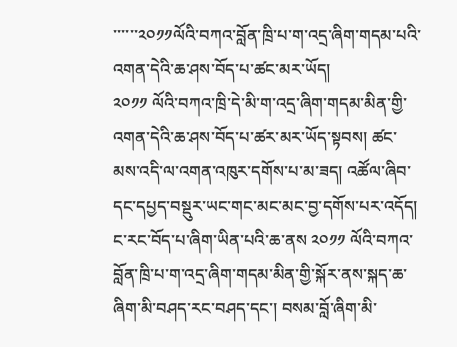་་་་་་༢༠༡༡ལོའི་བཀའ་བློན་ཁྲི་པ་ག་འདྲ་ཞིག་གདམ་པའི་འགན་དེའི་ཆ་ཤས་བོད་པ་ཚང་མར་ཡོད།
༢༠༡༡ ལོའི་བཀའ་ཁྲི་དེ་མི་ག་འདྲ་ཞིག་གདམ་མིན་གྱི་འགན་དེའི་ཆ་ཤས་བོད་པ་ཚར་མར་ཡོད་སྟབས། ཚང་མས་འདི་ལ་འགན་འཁུར་དགོས་པ་མ་ཟད། འཚོལ་ཞིབ་དང་དཔྱད་བསྡུར་ཡང་གང་མང་མང་བྱ་དགོས་པར་འདོད།
ང་རང་བོད་པ་ཞིག་ཡིན་པའི་ཆ་ནས ༢༠༡༡ ལོའི་བཀའ་བློན་ཁྲི་པ་ག་འདྲ་ཞིག་གདམ་མིན་གྱི་སྐོར་ནས་སྐད་ཆ་ཞིག་མི་བཤད་རང་བཤད་དང་། བསམ་བློ་ཞིག་མི་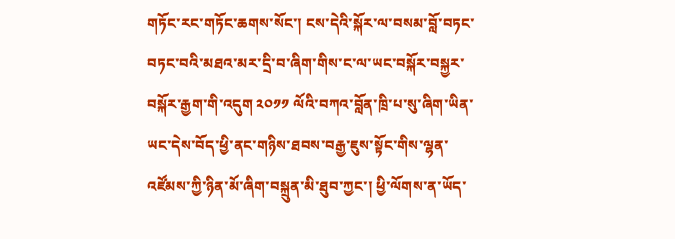གཏོང་རང་གཏོང་ཆགས་སོང་། ངས་དེའི་སྐོར་ལ་བསམ་བློ་བཏང་བཏང་བའི་མཐའ་མར་དྲི་བ་ཞིག་གིས་ང་ལ་ཡང་བསྐོར་བསྐྱར་བསྐོར་རྒྱག་གི་འདུག ༢༠༡༡ ལོའི་བཀའ་བློན་ཁྲི་པ་སུ་ཞིག་ཡིན་ཡང་དེས་བོད་ཕྱི་ནང་གཉིས་ཐབས་བརྒྱ་ཇུས་སྟོང་གིས་ལྷན་འཛོམས་ཀྱི་ཉིན་མོ་ཞིག་བསྐྲུན་མི་ཐུབ་ཀྱང་། ཕྱི་ལོགས་ན་ཡོད་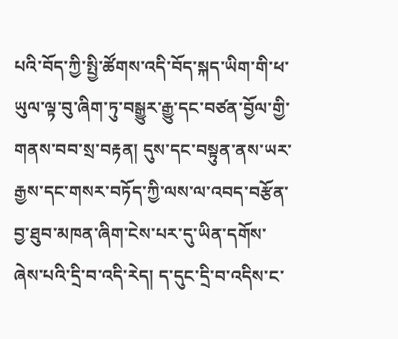པའི་བོད་ཀྱི་སྤྱི་ཚོགས་འདི་བོད་སྐད་ཡིག་གི་ཕ་ཡུལ་ལྟ་བུ་ཞིག་ཏུ་བསྒྱུར་རྒྱུ་དང་བཙན་བྱོལ་གྱི་གནས་བབ་སྲ་བརྟན། དུས་དང་བསྟུན་ནས་ཡར་རྒྱས་དང་གསར་བཏོད་ཀྱི་ལས་ལ་འབད་བརྩོན་བྱ་ཐུབ་མཁན་ཞིག་ངེས་པར་དུ་ཡིན་དགོས་ཞེས་པའི་དྲི་བ་འདི་རེད། ད་དུང་དྲི་བ་འདིས་ང་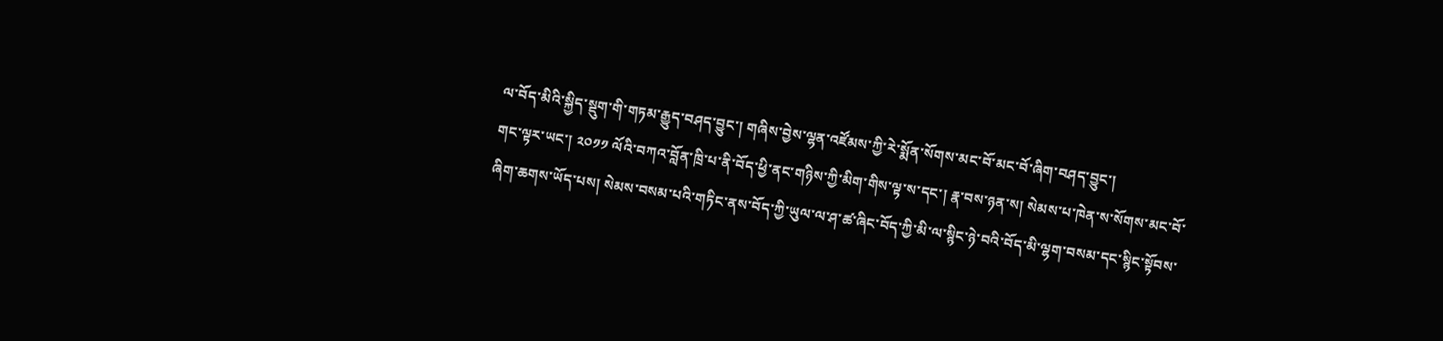ལ་བོད་མིའི་སྐྱིད་སྡུག་གི་གཏམ་རྒྱུད་བཤད་བྱུང་། གཞིས་བྱེས་ལྷན་འཛོམས་ཀྱི་རེ་སྨོན་སོགས་མང་བོ་མང་བོ་ཞིག་བཤད་བྱུང་།
གང་ལྟར་ཡང་། ༢༠༡༡ ལོའི་བཀའ་བློན་ཁྲི་པ་ནི་བོད་ཕྱི་ནང་གཉིས་ཀྱི་མིག་གིས་ལྟ་ས་དང་། རྣ་བས་ཉན་ས། སེམས་པ་ཁེན་ས་སོགས་མང་བོ་ཞིག་ཆགས་ཡོད་པས། སེམས་བསམ་པའི་གཏིང་ནས་བོད་ཀྱི་ཡུལ་ལ་ཤ་ཚ་ཞིང་བོད་ཀྱི་མི་ལ་སྙིང་ཉེ་བའི་བོད་མི་ལྷག་བསམ་དང་སྙིང་སྟོབས་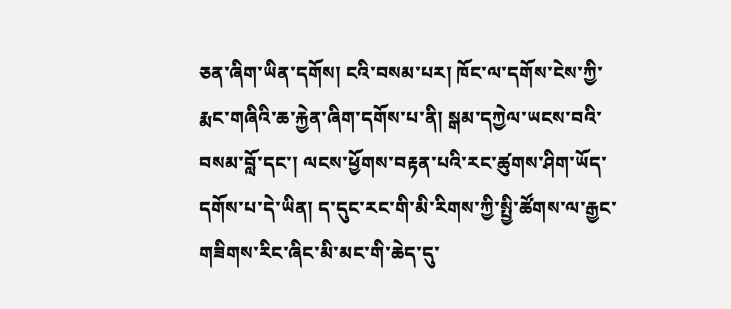ཅན་ཞིག་ཡིན་དགོས། ངའི་བསམ་པར། ཁོང་ལ་དགོས་ངེས་ཀྱི་རྨང་གཞིའི་ཆ་རྐྱེན་ཞིག་དགོས་པ་ནི། སྒམ་དཀྱེལ་ཡངས་བའི་བསམ་བློ་དང་། ལངས་ཕྱོགས་བརྟན་པའི་རང་ཚུགས་ཤིག་ཡོད་དགོས་པ་དེ་ཡིན། ད་དུང་རང་གི་མི་རིགས་ཀྱི་སྤྱི་ཚོགས་ལ་རྒྱང་གཟིགས་རིང་ཞིང་མི་མང་གི་ཆེད་དུ་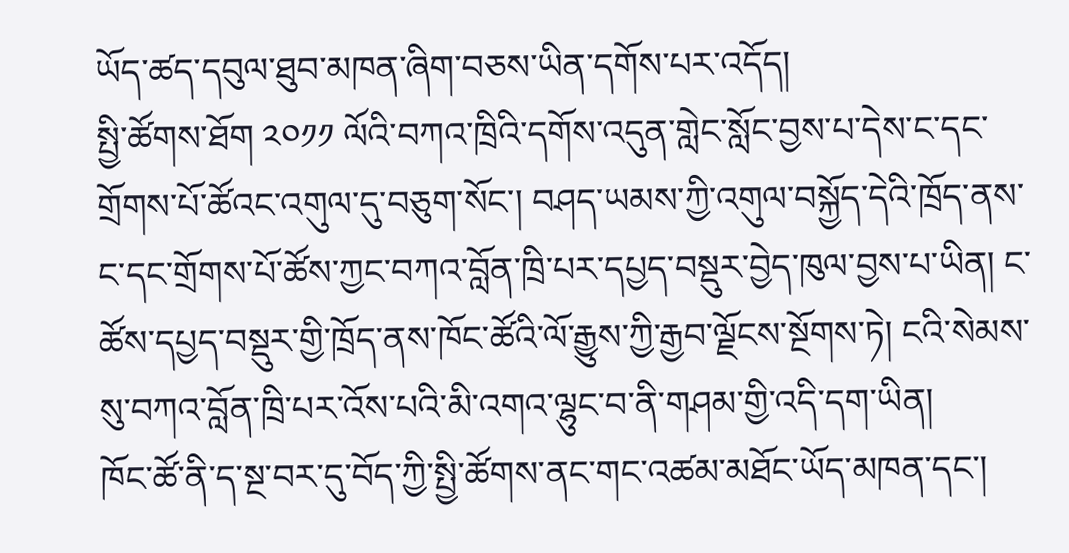ཡོད་ཚད་དབུལ་ཐུབ་མཁན་ཞིག་བཅས་ཡིན་དགོས་པར་འདོད།
སྤྱི་ཚོགས་ཐོག ༢༠༡༡ ལོའི་བཀའ་ཁྲིའི་དགོས་འདུན་གླེང་སློང་བྱས་པ་དེས་ང་དང་གྲོགས་པོ་ཚོའང་འགུལ་དུ་བཅུག་སོང་། བཤད་ཡམས་ཀྱི་འགུལ་བསྐྱོད་དེའི་ཁྲོད་ནས་ང་དང་གྲོགས་པོ་ཚོས་ཀྱང་བཀའ་བློན་ཁྲི་པར་དཔྱད་བསྡུར་བྱེད་ཁུལ་བྱས་པ་ཡིན། ང་ཚོས་དཔྱད་བསྡུར་གྱི་ཁྲོད་ནས་ཁོང་ཚོའི་ལོ་རྒྱུས་ཀྱི་རྒྱབ་ལྗོངས་སྔོགས་ཏེ། ངའི་སེམས་སུ་བཀའ་བློན་ཁྲི་པར་འོས་པའི་མི་འགའ་ལྷུང་བ་ནི་གཤམ་གྱི་འདི་དག་ཡིན།
ཁོང་ཚོ་ནི་ད་སྔ་བར་དུ་བོད་ཀྱི་སྤྱི་ཚོགས་ནང་གང་འཚམ་མཐོང་ཡོད་མཁན་དང་།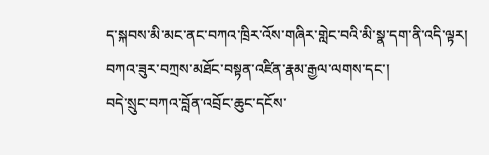ད་སྐབས་མི་མང་ནང་བཀའ་ཁྲིར་འོས་གཞིར་གླེང་བའི་མི་སྣ་དག་ནི་འདི་ལྟར།
བཀའ་ཟུར་བཀྲས་མཐོང་བསྟན་འཛིན་རྣམ་རྒྱལ་ལགས་དང་།
བདེ་སྲུང་བཀའ་བློན་འབྲོང་ཆུང་དངོས་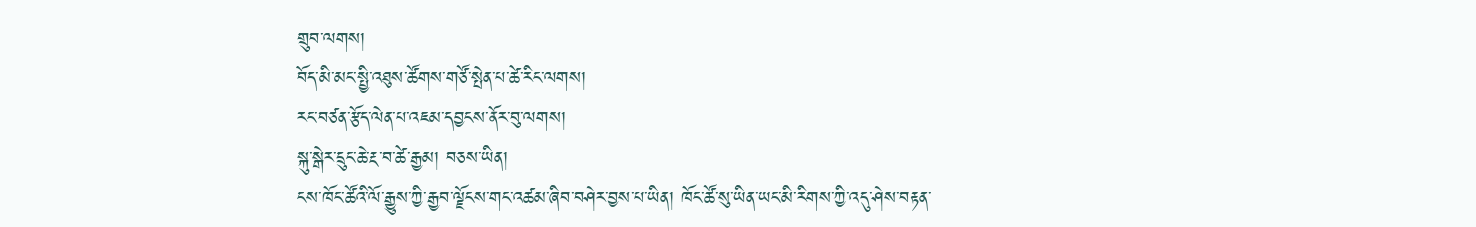གྲུབ་ལགས།
བོད་མི་མང་སྤྱི་འཐུས་ཚོགས་གཙོ་སྤེན་པ་ཚེ་རིང་ལགས།
རང་བཙན་རྩོད་ལེན་པ་འཇམ་དབྱངས་ནོར་བུ་ལགས།
སྐུ་སྒེར་དྲུང་ཆེ་རྔ་བ་ཚེ་རྒྱམ། བཅས་ཡིན།
ངས་ཁོང་ཚོའི་ལོ་རྒྱུས་ཀྱི་རྒྱབ་ལྗོངས་གང་འཚམ་ཞིབ་བཤེར་བྱས་པ་ཡིན། ཁོང་ཚོ་སུ་ཡིན་ཡང་མི་རིགས་ཀྱི་འདུ་ཤེས་བརྟན་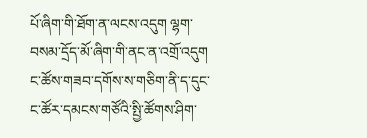པོ་ཞིག་གི་ཐོག་ན་ལངས་འདུག ལྷག་བསམ་དྲོད་མོ་ཞིག་གི་ནང་ན་འགྲོ་འདུག
ང་ཚོས་གཟབ་དགོས་ས་གཅིག་ནི་ད་དུང་ང་ཚོར་དམངས་གཙོའི་སྤྱི་ཚོགས་ཤིག་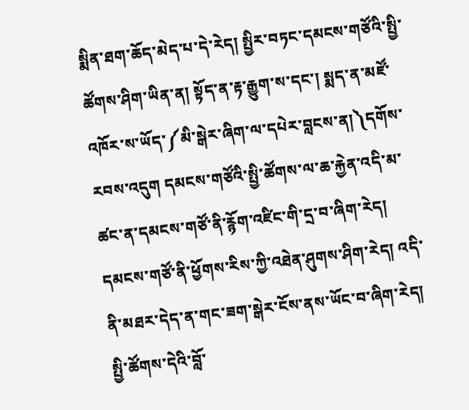སྨིན་ཐག་ཆོད་མེད་པ་དེ་རེད། སྤྱིར་བཏང་དམངས་གཙོའི་སྤྱི་ཚོགས་ཤིག་ཡིན་ན། སྟོད་ན་རྟ་རྒྱུག་ས་དང་། སྨད་ན་མཛོ་འཁོར་ས་ཡོད་༼མི་སྒེར་ཞིག་ལ་དཔེར་བླངས་ན།༽དགོས་རབས་འདུག དམངས་གཙོའི་སྤྱི་ཚོགས་ལ་ཆ་རྐྱེན་འདི་མ་ཚང་ན་དམངས་གཙོ་ནི་རྙོག་འཛིང་གི་དྲ་བ་ཞིག་རེད། དམངས་གཙོ་ནི་ཕྱོགས་རིས་ཀྱི་འཐེན་ཤུགས་ཤིག་རེད། འདི་ནི་མཐར་དེད་ན་གང་ཟག་སྒེར་ངོས་ནས་ཡོང་བ་ཞིག་རེད། སྤྱི་ཚོགས་དེའི་བློ་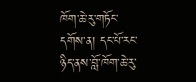ཁོག་ཆེ་རུ་གཏོང་དགོས་ན། དང་པོ་རང་ཉིད་ནས་བློ་ཁོག་ཆེ་རུ་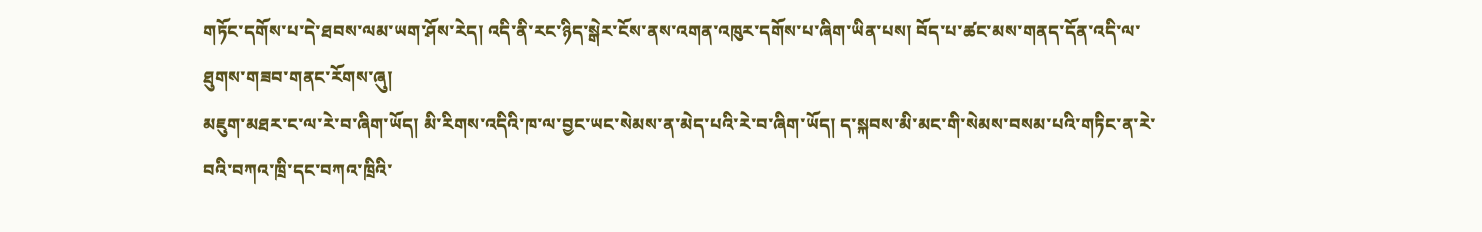གཏོང་དགོས་པ་དེ་ཐབས་ལམ་ཡག་ཤོས་རེད། འདི་ནི་རང་ཉིད་སྒེར་ངོས་ནས་འགན་འཁུར་དགོས་པ་ཞིག་ཡིན་པས། བོད་པ་ཚང་མས་གནད་དོན་འདི་ལ་ཐུགས་གཟབ་གནང་རོགས་ཞུ།
མཇུག་མཐར་ང་ལ་རེ་བ་ཞིག་ཡོད། མི་རིགས་འདིའི་ཁ་ལ་བྱང་ཡང་སེམས་ན་མེད་པའི་རེ་བ་ཞིག་ཡོད། ད་སྐབས་མི་མང་གི་སེམས་བསམ་པའི་གཏིང་ན་རེ་བའི་བཀའ་ཁྲི་དང་བཀའ་ཁྲིའི་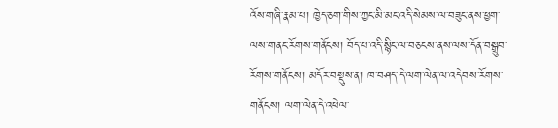འོས་གཞི་རྣམ་པ། ཁྱེད་ཅག་གིས་ཀྱང་མི་མང་འདི་སེམས་ལ་བཟུང་ནས་ཕྱག་ལས་གནང་རོགས་གནོངས། བོད་པ་འདི་སྙིང་ལ་བཅངས་ནས་ལས་དོན་བསྒྲུབ་རོགས་གནོངས། མདོར་བསྡུས་ན། ཁ་བཤད་དེ་ལག་ལེན་ལ་འདེབས་རོགས་གནོངས། ལག་ལེན་དེ་འཕེལ་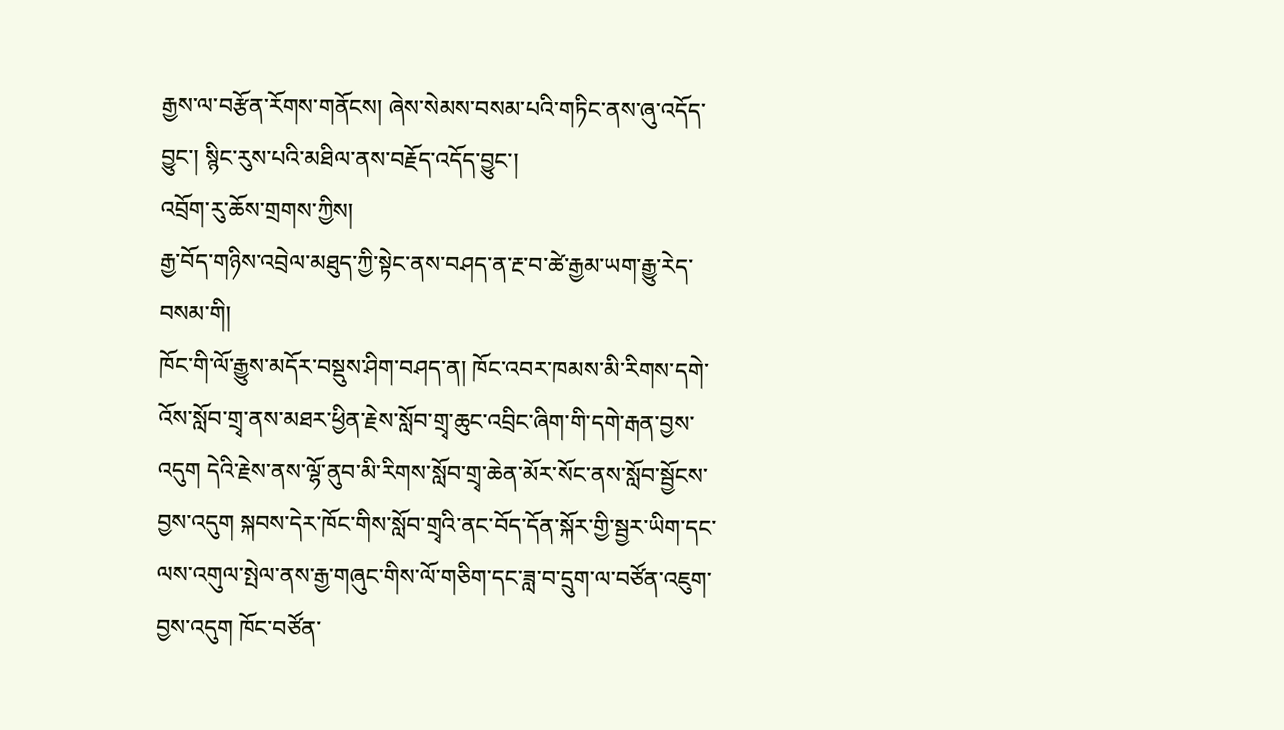རྒྱས་ལ་བརྩོན་རོགས་གནོངས། ཞེས་སེམས་བསམ་པའི་གཏིང་ནས་ཞུ་འདོད་བྱུང་། སྙིང་རུས་པའི་མཐིལ་ནས་བརྗོད་འདོད་བྱུང་།
འབྲོག་རུ་ཆོས་གྲགས་ཀྱིས།
རྒྱ་བོད་གཉིས་འབྲེལ་མཐུད་ཀྱི་སྟེང་ནས་བཤད་ན་རྔ་བ་ཚེ་རྒྱམ་ཡག་རྒྱུ་རེད་བསམ་གི།
ཁོང་གི་ལོ་རྒྱུས་མདོར་བསྡུས་ཤིག་བཤད་ན། ཁོང་འབར་ཁམས་མི་རིགས་དགེ་འོས་སློབ་གྲྭ་ནས་མཐར་ཕྱིན་རྗེས་སློབ་གྲྭ་ཆུང་འབྲིང་ཞིག་གི་དགེ་རྒན་བྱས་འདུག དེའི་རྗེས་ནས་ལྷོ་ནུབ་མི་རིགས་སློབ་གྲྭ་ཆེན་མོར་སོང་ནས་སློབ་སྦྱོངས་བྱས་འདུག སྐབས་དེར་ཁོང་གིས་སློབ་གྲྭའི་ནང་བོད་དོན་སྐོར་གྱི་སྦྱར་ཡིག་དང་ལས་འགུལ་སྤེལ་ནས་རྒྱ་གཞུང་གིས་ལོ་གཅིག་དང་ཟླ་བ་དྲུག་ལ་བཙོན་འཇུག་བྱས་འདུག ཁོང་བཙོན་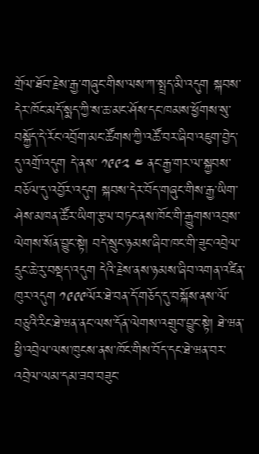གྲོལ་ཐོབ་རྗེས་རྒྱ་གཞུང་གིས་ལས་ཀ་སྤྲད་མི་འདུག སྐབས་དེར་ཁོང་མདོ་སྨད་ཀྱི་ས་ཆ་མང་ཤོས་དང་ཁམས་ཕྱོགས་སུ་བསྐྱོད་དེ་རོང་འབྲོག་མང་ཚོགས་ཀྱི་འཚོ་བར་ཞིབ་འཇུག་བྱེད་དུ་འགྲོ་འདུག དེ་ནས་ ༡༩༩༢ ༤ ནང་རྒྱ་གར་ལ་སྐྱབས་བཅོལ་དུ་འབྱོར་འདུག སྐབས་དེར་བོད་གཞུང་གིས་རྒྱ་ཡིག་ཤེས་མཁན་ཚོར་ཡིག་རྩལ་བཏང་ནས་ཁོང་གི་རྒྱུགས་འབྲས་ལེགས་སོན་བྱུང་སྟེ། བདེ་སྲུང་ཉམས་ཞིབ་ཁང་གི་ཟུང་འབྲེལ་དྲུང་ཆེ་རུ་བསྡད་འདུག དེའི་རྗེས་ནས་ཉམས་ཞིབ་འགན་འཛིན་ཁུར་འདུག ༡༩༩༩ལོར་ཐེ་བན་དོ་གཅོད་དུ་བསྐོས་ནས་ལོ་བཅུའི་རིང་ཐེ་ཝན་ནང་ལས་དོན་ལེགས་འགྲུབ་བྱུང་སྟེ། ཐེ་ཝན་ཕྱི་འབྲེལ་ལས་ཁུངས་ནས་ཁོང་གིས་བོད་དང་ཐེ་ཝན་བར་འབྲེལ་ལམ་དམ་ཟབ་བཟུང་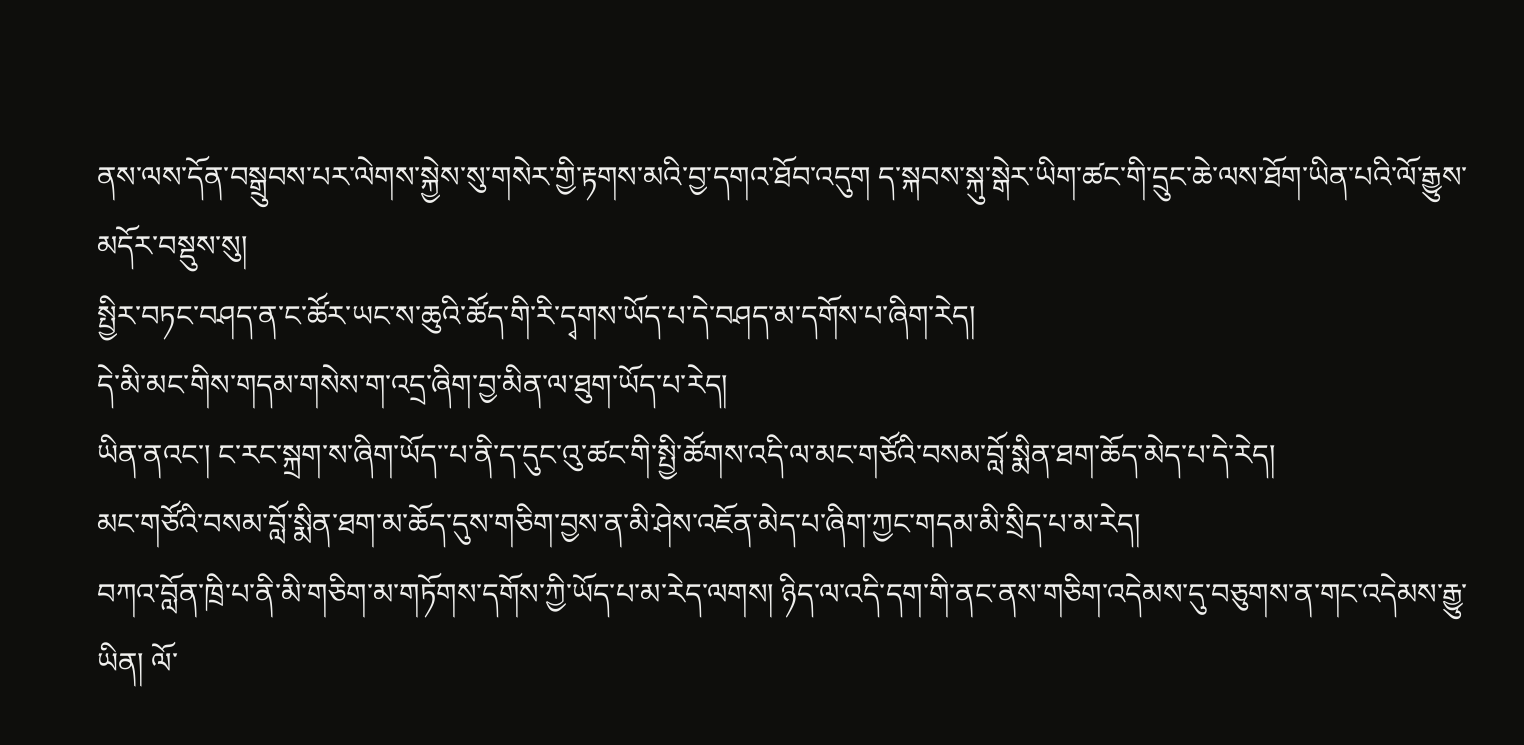ནས་ལས་དོན་བསྒྲུབས་པར་ལེགས་སྐྱེས་སུ་གསེར་གྱི་རྟགས་མའི་བྱ་དགའ་ཐོབ་འདུག ད་སྐབས་སྐུ་སྒེར་ཡིག་ཚང་གི་དྲུང་ཆེ་ལས་ཐོག་ཡིན་པའི་ལོ་རྒྱུས་མདོར་བསྡུས་སུ།
སྤྱིར་བཏང་བཤད་ན་ང་ཚོར་ཡང་ས་ཆུའི་ཚོད་གི་རི་དྭགས་ཡོད་པ་དེ་བཤད་མ་དགོས་པ་ཞིག་རེད།
དེ་མི་མང་གིས་གདམ་གསེས་ག་འདྲ་ཞིག་བྱ་མིན་ལ་ཐུག་ཡོད་པ་རེད།
ཡིན་ནའང་། ང་རང་སྐྲག་ས་ཞིག་ཡོད་་པ་ནི་ད་དུང་འུ་ཚང་གི་སྤྱི་ཚོགས་འདི་ལ་མང་གཙོའི་བསམ་བློ་སྨིན་ཐག་ཆོད་མེད་པ་དེ་རེད།
མང་གཙོའི་བསམ་བློ་སྨིན་ཐག་མ་ཆོད་དུས་གཅིག་བྱས་ན་མི་ཤེས་འཇོན་མེད་པ་ཞིག་ཀྱང་གདམ་མི་སྲིད་པ་མ་རེད།
བཀའ་བློན་ཁྲི་པ་ནི་མི་གཅིག་མ་གཏོགས་དགོས་ཀྱི་ཡོད་པ་མ་རེད་ལགས། ཉིད་ལ་འདི་དག་གི་ནང་ནས་གཅིག་འདེམས་དུ་བཅུགས་ན་གང་འདེམས་རྒྱུ་ཡིན། ལོ་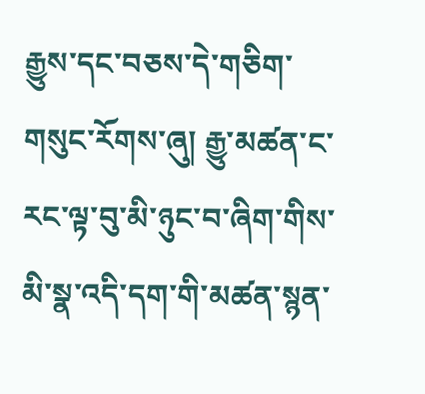རྒྱུས་དང་བཅས་དེ་གཅིག་གསུང་རོགས་ཞུ། རྒྱུ་མཚན་ང་རང་ལྟ་བུ་མི་ཉུང་བ་ཞིག་གིས་མི་སྣ་འདི་དག་གི་མཚན་སྙན་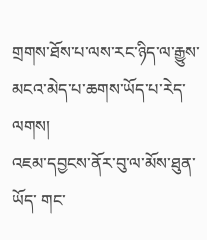གྲགས་ཐོས་པ་ལས་རང་ཉིད་ལ་རྒྱུས་མངའ་མེད་པ་ཆགས་ཡོད་པ་རེད་ལགས།
འཇམ་དབྱངས་ནོར་བུ་ལ་མོས་ཐུན་ཡོད་ གང་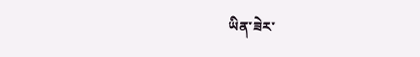ཡིན་ཟེར་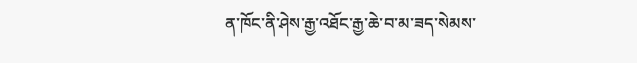ན་ཁོང་ནི་ཤེས་རྒྱ་འཐོང་རྒྱ་ཆེ་བ་མ་ཟད་སེམས་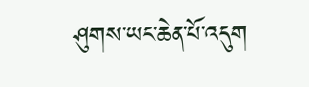ཤུགས་ཡང་ཆེན་པོ་འདུག